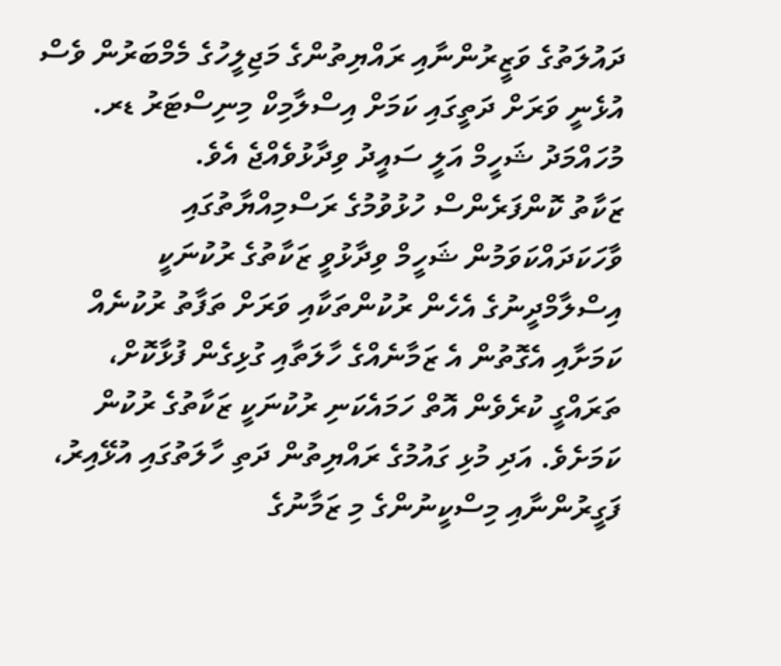ދައުލަތުގެ ވަޒީރުންނާއި ރައްޔިތުންގެ މަޖިލީހުގެ މެމްބަރުން ވެސް އުޅެނީ ވަރަށް ދަތީގައި ކަމަށް އިސްލާމިކް މިނިސްޓަރު ޑރ. މުހައްމަދު ޝަހީމް އަލީ ސައީދު ވިދާޅުވެއްޖެ އެވެ.
ޒަކާތު ކޮންފަރެންސް ހުޅުވުމުގެ ރަސްމިއްޔާތުގައި ވާހަކަދައްކަވަމުން ޝަހީމް ވިދާޅުވީ ޒަކާތުގެ ރުކުނަކީ އިސްލާމްދީނުގެ އެހެން ރުކުންތަކާއި ވަރަށް ތަފާތު ރުކުނެއް ކަމަށާއި އެގޮތުން އެ ޒަމާނެއްގެ ހާލަތާއި ގުޅިގެން ފުޅާކޮށް، ތަރައްގީ ކުރެވެން އޮތް ހަމައެކަނި ރުކުނަކީ ޒަކާތުގެ ރުކުން ކަމަށެވެ. އަދި މުޅި ގައުމުގެ ރައްޔިތުން ދަތި ހާލަތުގައި އުޅޭއިރު، ފަގީރުންނާއި މިސްކީނުންގެ މި ޒަމާނުގެ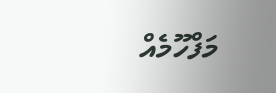މަފްހޫމެއް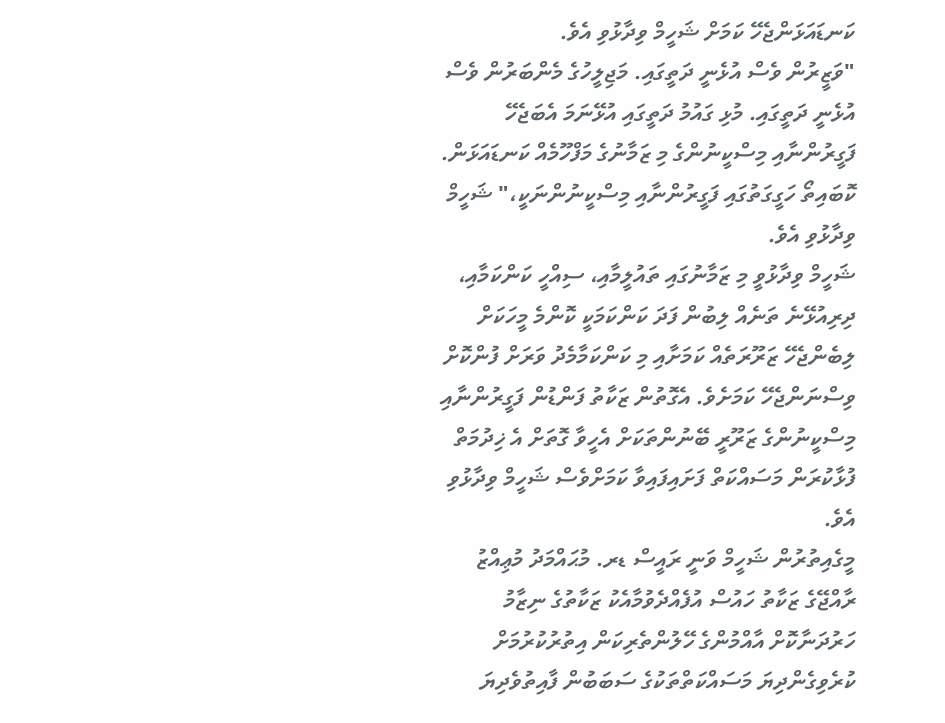ކަނޑައަޅަންޖެހޭ ކަމަށް ޝަހީމް ވިދާޅުވި އެވެ.
"ވަޒީރުން ވެސް އުޅެނީ ދަތީގައި. މަޖިލީހުގެ މެންބަރުން ވެސް އުޅެނީ ދަތީގައި. މުޅި ގައުމު ދަތީގައި އުޅޭނަމަ އެބަޖެހޭ ފަގީރުންނާއި މިސްކީނުންގެ މި ޒަމާނުގެ މަފްހޫމެއް ކަނޑައަޅަން. ކޮބައިތޯ ހަގީގަތުގައި ފަގީރުންނާއި މިސްކީނުންނަކީ،" ޝަހީމް ވިދާޅުވި އެވެ.
ޝަހީމް ވިދާޅުވީ މި ޒަމާނުގައި ތައުލީމާއި، ސިއްހީ ކަންކަމާއި، ދިރިއުޅޭނެ ތަނެއް ލިބުން ފަދަ ކަންކަމަކީ ކޮންމެ މީހަކަށް ލިބެންޖެހޭ ޒަރޫރަތެއް ކަމަށާއި މި ކަންކަމާމެދު ވަރަށް ފުންކޮށް ވިސްނަންޖެހޭ ކަމަށެވެ. އެގޮތުން ޒަކާތު ފަންޑުން ފަގީރުންނާއި މިސްކީނުންގެ ޒަރޫރީ ބޭނުންތަކަށް އެހީވާ ގޮތަށް އެ ޚިދުމަތް ފުޅާކުރަން މަސައްކަތް ފަށައިފައިވާ ކަމަށްވެސް ޝަހީމް ވިދާޅުވި އެވެ.
މީގެއިތުރުން ޝަހީމް ވަނީ ރައީސް ޑރ. މުޙައްމަދު މުޢިއްޒު ރާއްޖޭގެ ޒަކާތު ހައުސް އުފެއްދެވުމާއެކު ޒަކާތުގެ ނިޒާމު ހަރުދަނާކޮށް އާއްމުންގެ ހޭލުންތެރިކަން އިތުރުކުރުމަށް ކުރެވިގެންދިޔަ މަސައްކަތްތަކުގެ ސަބަބުން ފާއިތުވެދިޔަ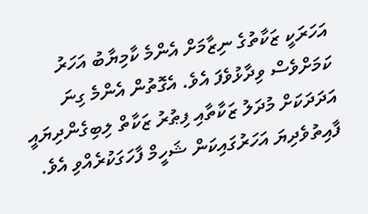އަހަރަކީ ޒަކާތުގެ ނިޒާމަށް އެންމެ ކާމިޔާބު އަހަރު ކަމަށްވެސް ވިދާޅުވެފަ އެވެ. އެގޮތުން އެންމެ ގިނަ އަދަދަކަށް މުދަލު ޒަކާތާއި ފިޠުރު ޒަކާތް ލިބިގެންދިޔައީ ފާއިތުވެދިޔަ އަހަރުގައިކަން ޝަހީމް ފާހަގަކުރެއްވި އެވެ.